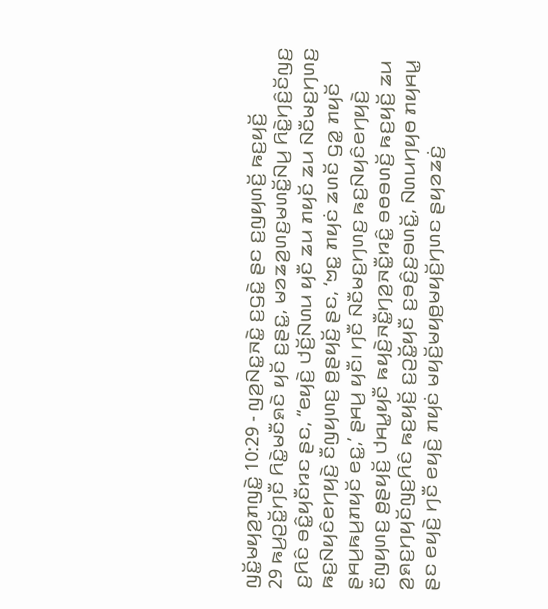ꤜꤢꤩ꤭ꤗꤟꤤ꤬ꤊꤜꤢꤧ꤭ 10:29 - ꤜꤤ꤬ꤡꤢ꤭ꤏꤢꤧ꤭ ꤢ꤬ꤞꤢꤧ꤭ ꤔꤢ ꤢ꤬ꤜꤟꤛꤢꤩ꤬ ꤒꤢ꤬ꤟꤢꤩ꤬
29 ꤒꤣ꤬ꤑꤢꤩ꤭ꤚꤢꤪ ꤖꤢꤧ꤭ꤗꤢꤪꤎꤢꤧ ꤟꤢꤩ ꤢ꤬ꤔꤢ꤭, ꤗꤤꤘꤤ꤬ꤛꤢ꤬ꤗꤛꤢꤩ꤭ꤡꤣ꤬ ꤖꤢꤧ꤭ꤚꤢꤨ꤬ꤢꤩꤜꤢ꤬ ꤢ꤬ꤖꤢꤨ ꤋꤢꤨ꤭ꤟꤢꤪꤙꤢ ꤔꤢ, “ꤕꤟꤢꤧ꤬ ꤓꤢꤩ꤬ꤡꤛꤣ ꤟꤢꤪ ꤘꤣ ꤊꤟꤢꤩ ꤘꤣ ꤡꤢꤪꤗꤢ꤬ꤚꤛꤢ꤬ ꤒꤢ꤬ꤡꤟꤢꤨꤕꤚꤟꤢꤧ꤬ ꤢꤪꤜꤟꤛꤢ꤬ ꤥ꤬ꤔꤟꤢꤩ꤬ ꤔꤢ, ‘ꤠꤢ꤭ ꤊꤟꤢꤦ ꤘꤛꤢꤩ ꤞꤤ꤭ ꤊꤟꤢꤩ ꤔꤌꤣ꤬ꤒꤣ꤬ꤊꤟꤢꤩ ꤕꤢ꤭,’ ꤔꤌꤣ꤬ ꤟꤢꤪ꤯ ꤚꤢꤪ ꤡꤢꤪꤗꤢ꤬ꤚꤛꤢ꤬ ꤒꤢ꤬ꤡꤟꤢꤨꤕꤚꤟꤢꤧ꤬ ꤢꤪꤜꤟꤛꤢ꤬ ꤥ꤬ꤔꤟꤢꤩ꤬ ꤓꤌꤣ꤭ꤟꤢꤪ ꤒꤟꤢꤧ꤬ꤏꤢꤪ꤭ꤚꤤ꤬ꤏꤢꤪ꤭ꤙꤢꤨ꤭ ꤋꤥꤋꤛꤢꤩ꤬ ꤒꤢ꤬ꤟꤢꤩ꤬ ꤘꤣ ꤤ꤬ꤎꤢ꤬ꤚꤟꤢꤩꤜꤢ꤬ꤖꤢꤨ ꤒꤢ꤬ꤟꤢꤩ꤬ ꤢ꤬ꤑꤢꤩ꤭ꤟꤢꤪ ꤢ꤬ꤋꤢꤨ꤬ꤢ꤬ꤋꤛꤢꤩ꤭, ꤡꤛꤣꤚꤟꤥ ꤊꤟꤌꤣ꤭ ꤔꤢ ꤕꤟꤢꤧ꤬ ꤚꤢꤪ ꤕꤟꤢꤧ꤬ ꤊꤟꤢꤦ ꤗꤟꤢꤩ꤬ꤗꤟꤥ꤬ꤗꤟꤢꤩ꤬ꤚꤛꤢ ꤔꤟꤤꤘꤢꤦ꤬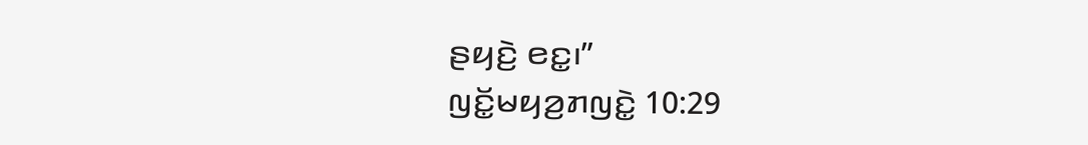ꤔꤟꤢꤧ꤬ ꤕꤢ꤭꤯”
ꤜꤢꤩ꤭ꤗꤟꤤ꤬ꤊꤜꤢꤧ꤭ 10:29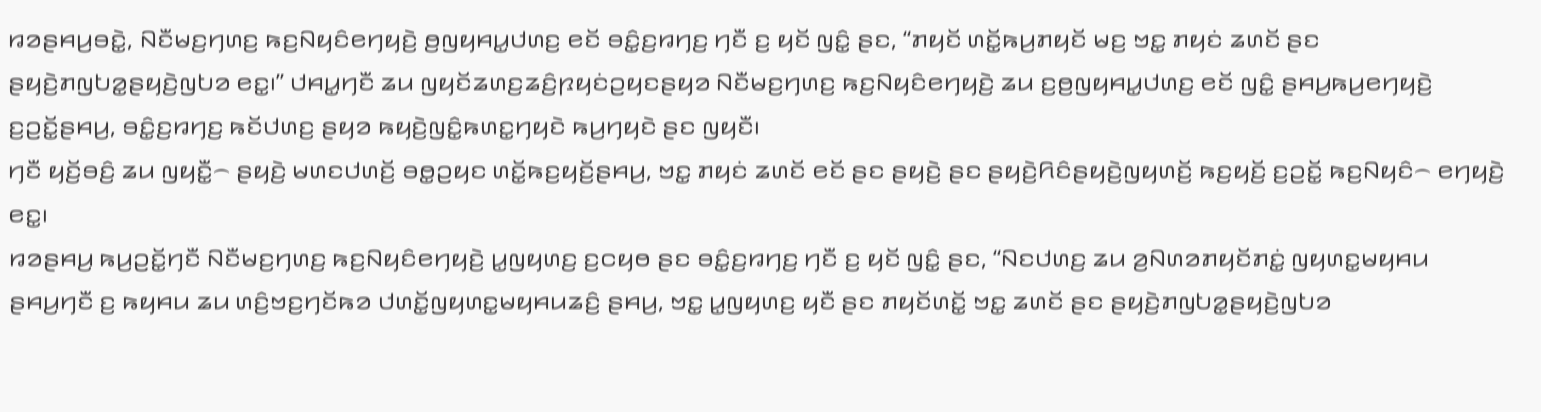ꤙꤤꤔꤌꤣ꤬ꤋꤢꤧ꤭, ꤡꤢꤪꤗꤢ꤬ꤚꤛꤢ꤬ ꤒꤢ꤬ꤡꤟꤢꤨꤕꤚꤟꤢꤧ꤬ ꤥ꤬ꤜꤟꤌꤣ꤭ꤓꤛꤢ꤬ ꤕꤢꤩ ꤋꤢꤨ꤭ꤢ꤬ꤙꤚꤢ꤬ ꤚꤢꤪ ꤢ꤬ ꤟꤢꤩ ꤜꤢꤨ꤭ ꤔꤢ, “ꤊꤟꤢꤩ ꤛꤢꤩ꤭ꤒꤣ꤬ꤊꤟꤢꤩ ꤗꤢ꤬ ꤠꤢ꤭ ꤊꤟꤢꤦ ꤘꤛꤢꤩ ꤔꤢ ꤔꤟꤢꤧ꤬ꤊꤜꤝꤤ꤭ꤔꤟꤢꤧ꤬ꤜꤝꤤ ꤕꤢ꤭꤯” ꤓꤌꤣ꤭ꤚꤢꤪ ꤘꤣ ꤜꤟꤢꤩꤘꤛꤢ꤬ꤘꤢꤨ꤬ꤐꤟꤢꤦꤑꤟꤢꤔꤟꤤ ꤡꤢꤪꤗꤢ꤬ꤚꤛꤢ꤬ ꤒꤢ꤬ꤡꤟꤢꤨꤕꤚꤟꤢꤧ꤬ ꤘꤣ ꤢ꤬ꤥ꤬ꤜꤟꤌꤣ꤭ꤓꤛꤢ꤬ ꤕꤢꤩ ꤜꤢꤨ꤭ ꤔꤌꤣ꤬ꤒꤣ꤬ꤕꤚꤟꤢꤧ꤬ ꤢ꤬ꤑꤢꤩ꤭ꤔꤌꤣ꤬, ꤋꤢꤨ꤭ꤢ꤬ꤙꤚꤢ꤬ ꤒꤢꤩꤓꤛꤢ꤬ ꤔꤟꤤ ꤒꤟꤢꤧ꤬ꤜꤢꤨ꤭ꤒꤛꤢ꤭ꤚꤟꤢꤧ ꤒꤣ꤬ꤚꤟꤢꤧ ꤔꤢ ꤜꤟꤢꤪ꤯
ꤚꤢꤪ ꤟꤢꤩ꤬ꤋꤢꤨ꤬ ꤘꤣ ꤜꤟꤢꤪ꤭꤮ ꤔꤟꤢꤧ꤬ ꤗꤛꤢꤓꤛꤢꤩ꤬ ꤋꤥ꤭ꤑꤟꤢ ꤛꤢꤩ꤭ꤒꤢ꤬ꤟꤢꤩ꤬ꤔꤌꤣ꤬, ꤠꤢ꤭ ꤊꤟꤢꤦ ꤘꤛꤢꤩ ꤕꤢꤩ ꤔꤢ ꤔꤟꤢꤧ꤬ ꤔꤢ ꤔꤟꤢꤧ꤬ꤖꤢꤨꤔꤟꤢꤧ꤬ꤜꤟꤛꤢꤩ꤬ ꤒꤢ꤬ꤟꤢꤩ꤬ ꤢ꤬ꤑꤢꤩ꤭ ꤒꤢ꤬ꤡꤟꤢꤨ꤮ ꤕꤚꤟꤢꤧ꤬ ꤕꤢ꤭꤯
ꤙꤤꤔꤌꤣ꤬ ꤒꤣ꤬ꤑꤢꤩ꤭ꤚꤢꤪ ꤡꤢꤪꤗꤢ꤬ꤚꤛꤢ꤬ ꤒꤢ꤬ꤡꤟꤢꤨꤕꤚꤟꤢꤧ꤬ ꤣ꤭ꤜꤟꤛꤢ꤬ ꤢ꤬ꤍꤟꤥ ꤔꤢ ꤋꤢꤨ꤭ꤢ꤬ꤙꤚꤢ꤬ ꤚꤢꤪ ꤢ꤬ ꤟꤢꤩ ꤜꤢꤨ꤭ ꤔꤢ, “ꤡꤢꤓꤛꤢ꤬ ꤘꤣ ꤤ꤬ꤡꤛꤤꤊꤟꤢꤩꤊꤢꤦ꤭ ꤜꤟꤛꤢ꤭ꤗꤟꤌꤣ ꤔꤌꤣ꤬ꤚꤢꤪ ꤢ꤬ ꤒꤟꤌꤣ ꤘꤣ ꤛꤢꤨ꤬ꤠꤢ꤬ꤚꤢꤩꤒꤤ ꤓꤛꤢꤩ꤭ꤜꤟꤛꤢ꤭ꤗꤟꤌꤣꤘꤢꤨ꤬ ꤔꤌꤣ꤬, ꤠꤢ꤭ ꤣ꤭ꤜꤟꤛꤢ꤬ ꤟꤢꤪ ꤔꤢ ꤊꤟꤢꤩꤛꤢꤩ꤭ ꤠꤢ꤭ ꤘꤛꤢꤩ ꤔꤢ ꤔꤟꤢꤧ꤬ꤊꤜꤝꤤ꤭ꤔꤟꤢꤧ꤬ꤜꤝꤤ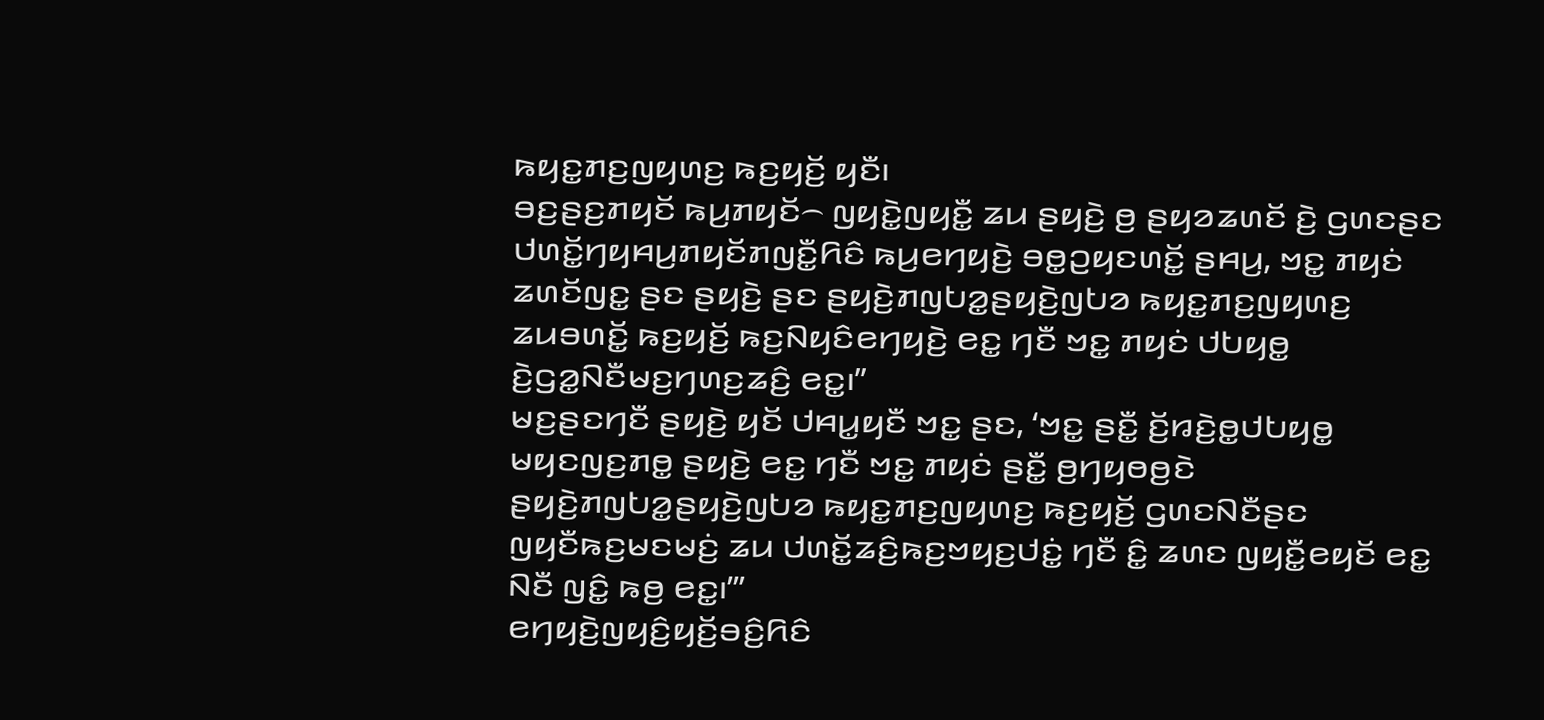ꤒꤟꤢ꤭ꤊꤢ꤬ꤜꤟꤛꤢ꤬ ꤒꤢ꤬ꤟꤢꤩ꤬ ꤟꤢꤪ꤯
ꤋꤢ꤬ꤔꤢ꤬ꤊꤟꤢꤩ ꤒꤣ꤬ꤊꤟꤢꤩ꤮ ꤜꤟꤢꤧ꤭ꤜꤟꤢꤪ꤭ ꤘꤣ ꤔꤟꤢꤧ꤬ ꤥ꤬ ꤔꤟꤤꤘꤛꤢꤩ ꤢꤧ꤬ ꤞꤛꤢꤔꤢ ꤓꤛꤢꤩ꤭ꤚꤟꤌꤣ꤬ꤊꤟꤢꤩꤊꤜꤢꤪ꤭ꤖꤢꤨ ꤒꤣ꤬ꤕꤚꤟꤢꤧ꤬ ꤋꤥ꤭ꤑꤟꤢꤛꤢꤩ꤭ ꤔꤌꤣ꤬, ꤠꤢ꤭ ꤊꤟꤢꤦ ꤘꤛꤢꤩꤜꤢ꤭ ꤔꤢ ꤔꤟꤢꤧ꤬ ꤔꤢ ꤔꤟꤢꤧ꤬ꤊꤜꤝꤤ꤭ꤔꤟꤢꤧ꤬ꤜꤝꤤ ꤒꤟꤢ꤭ꤊꤢ꤬ꤜꤟꤛꤢ꤬ ꤘꤣꤋꤛꤢꤩ꤭ ꤒꤢ꤬ꤟꤢꤩ꤬ ꤒꤢ꤬ꤡꤟꤢꤨꤕꤚꤟꤢꤧ꤬ ꤕꤢ꤭ ꤚꤢꤪ ꤠꤢ꤭ ꤊꤟꤢꤦ ꤓꤝꤟꤥ꤭ ꤢꤧ꤬ꤞꤤ꤭ꤡꤢꤪꤗꤢ꤬ꤚꤛꤢ꤬ꤘꤢꤨ꤬ ꤕꤢ꤭꤯”
ꤗꤢ꤬ꤔꤢꤚꤢꤪ ꤔꤟꤢꤧ꤬ ꤟꤢꤩ ꤓꤌꤣ꤭ꤟꤢꤪ ꤠꤢ꤭ ꤔꤢ, ‘ꤠꤢ꤭ ꤔꤢꤪ꤭ ꤢꤩ꤬ꤙꤢꤧ꤬ꤥ꤭ꤓꤝꤟꤥ꤭ ꤗꤟꤢꤜꤢ꤬ꤊꤥ꤭ ꤔꤟꤢꤧ꤬ ꤕꤢ꤭ ꤚꤢꤪ ꤠꤢ꤭ ꤊꤟꤢꤦ ꤔꤢꤪ꤭ ꤥ꤬ꤚꤟꤥꤥ꤬ꤢꤧ ꤔꤟꤢꤧ꤬ꤊꤜꤝꤤ꤭ꤔꤟꤢꤧ꤬ꤜꤝꤤ ꤒꤟꤢ꤭ꤊꤢ꤬ꤜꤟꤛꤢ꤬ ꤒꤢ꤬ꤟꤢꤩ꤬ ꤞꤛꤢꤡꤢꤪꤔꤢ ꤜꤟꤢꤪꤒꤢ꤬ꤗꤢꤗꤢꤦ꤬ ꤘꤣ ꤓꤛꤢꤩ꤭ꤘꤢꤨ꤬ꤒꤢ꤬ꤠꤟꤢ꤬ꤓꤢꤦ꤭ ꤚꤢꤪ ꤢꤨ꤭ ꤘꤛꤢ ꤜꤟꤢꤪ꤭ꤕꤟꤢꤩ ꤕꤢ꤭ ꤡꤢꤪ ꤜꤢꤨ꤭ ꤒꤥ꤬ ꤕꤢ꤭꤯’”
ꤕꤚꤟꤢꤧ꤬ꤜꤟꤢꤨ꤬ꤟꤢꤩ꤬ꤋꤢꤨ꤬ꤖꤢꤨ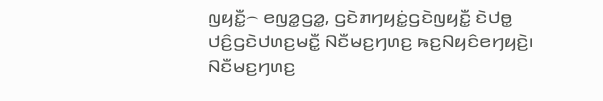ꤜꤟꤢꤪ꤭꤮ ꤕꤜꤤ꤭ꤞꤤ꤭, ꤞꤢꤧꤊꤚꤟꤢꤦ꤭ꤞꤢꤧꤜꤟꤢꤪ꤭ ꤢꤧꤓꤥ꤭ ꤓꤢꤨ꤬ꤞꤢꤧꤓꤛꤢ꤬ꤗꤢꤪ꤭ ꤡꤢꤪꤗꤢ꤬ꤚꤛꤢ꤬ ꤒꤢ꤬ꤡꤟꤢꤨꤕꤚꤟꤢꤧ꤬꤯
ꤡꤢꤪꤗꤢ꤬ꤚꤛꤢ꤬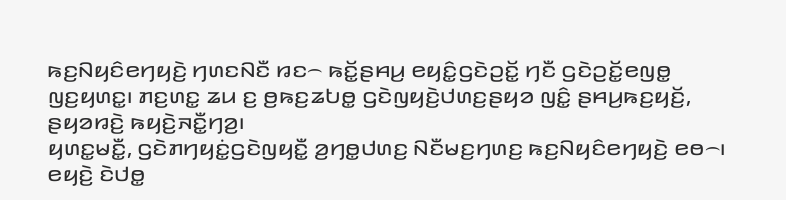ꤒꤢ꤬ꤡꤟꤢꤨꤕꤚꤟꤢꤧ꤬ ꤚꤛꤢꤡꤢꤪ ꤙꤢ꤮ ꤒꤢꤩ꤭ꤔꤌꤣ꤬ ꤕꤟꤢꤨ꤭ꤞꤢꤧꤑꤢꤩ꤭ ꤚꤢꤪ ꤞꤢꤧꤑꤢꤩ꤭ꤕꤜꤥ꤭ ꤜꤢ꤬ꤟꤛꤢ꤭꤯ ꤊꤢ꤬ꤛꤢ꤭ ꤘꤣ ꤢ꤬ ꤥ꤬ꤒꤢ꤬ꤘꤝꤥ꤭ ꤞꤢꤧꤜꤟꤢꤧ꤬ꤓꤛꤢ꤬ꤔꤟꤤ ꤜꤢꤨ꤭ ꤔꤌꤣ꤬ꤒꤢ꤬ꤟꤢꤩ꤬, ꤔꤟꤤꤙꤢꤧ꤬ ꤒꤟꤢꤧ꤬ꤏꤢꤪ꤭ꤚꤤ꤬꤯
ꤟꤛꤢ꤭ꤗꤢꤪ꤭, ꤞꤢꤧꤊꤚꤟꤢꤦ꤭ꤞꤢꤧꤜꤟꤢꤪ꤭ ꤤ꤬ꤚꤥ꤭ꤓꤛꤢ꤬ ꤡꤢꤪꤗꤢ꤬ꤚꤛꤢ꤬ ꤒꤢ꤬ꤡꤟꤢꤨꤕꤚꤟꤢꤧ꤬ ꤕꤥ꤮꤯ ꤕꤟꤢꤧ꤬ ꤢꤧꤓꤥ꤭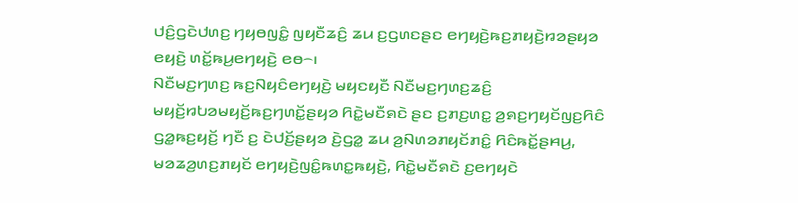ꤓꤢꤨ꤬ꤞꤢꤧꤓꤛꤢ꤬ ꤚꤟꤥꤜꤢꤨ꤭ ꤜꤟꤢꤪꤘꤢꤨ꤬ ꤘꤣ ꤢ꤬ꤞꤛꤢꤔꤢ ꤕꤚꤟꤢꤧ꤬ꤒꤢ꤬ꤊꤟꤢꤧ꤬ꤙꤤꤔꤟꤤ ꤕꤟꤢꤧ꤬ ꤛꤢꤩ꤭ꤒꤣ꤬ꤕꤚꤟꤢꤧ꤬ ꤕꤥ꤮꤯
ꤡꤢꤪꤗꤢ꤬ꤚꤛꤢ꤬ ꤒꤢ꤬ꤡꤟꤢꤨꤕꤚꤟꤢꤧ꤬ ꤗꤟꤢꤟꤢꤪ ꤡꤢꤪꤗꤢ꤬ꤚꤛꤢ꤬ꤘꤢꤨ꤬ ꤗꤟꤢꤩ꤬ꤙꤝꤤꤗꤟꤢꤩ꤬ꤒꤢ꤬ꤚꤛꤢꤩ꤭ꤔꤟꤤ ꤖꤢꤧ꤭ꤗꤢꤪꤎꤢꤧ ꤔꤢ ꤢ꤬ꤊꤢ꤬ꤛꤢ꤭ ꤤ꤬ꤎꤢ꤬ꤚꤟꤢꤩꤜꤢ꤬ꤖꤢꤨ ꤞꤤ꤭ꤒꤢ꤬ꤟꤢꤩ꤬ ꤚꤢꤪ ꤢ꤬ ꤢꤧꤓꤢꤩ꤬ꤔꤟꤤ ꤢꤧ꤬ꤞꤤ꤭ ꤘꤣ ꤤ꤬ꤡꤛꤤꤊꤟꤢꤩꤊꤢꤨ꤭ ꤖꤢꤨꤒꤢꤩ꤭ꤔꤌꤣ꤬, ꤗꤤꤘꤤ꤬ꤛꤢ꤬ꤊꤟꤢꤩ ꤕꤚꤟꤢꤧ꤬ꤜꤢꤨ꤭ꤒꤛꤢ꤭ꤒꤟꤢꤧ꤬, ꤖꤢꤧ꤭ꤗꤢꤪꤎꤢꤧ ꤢ꤬ꤕꤚꤟꤢꤧ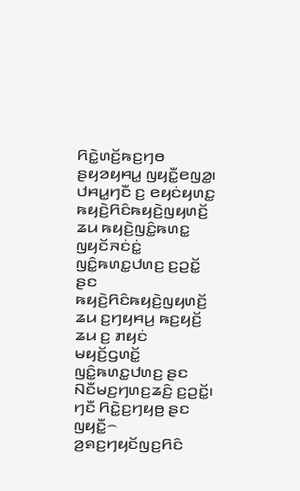ꤖꤢꤧ꤭ꤛꤢꤩ꤬ꤒꤢ꤬ꤚꤥ ꤔꤟꤤꤟꤌꤣ꤭ ꤜꤟꤢꤪ꤭ꤕꤜꤤ꤭꤯
ꤓꤌꤣ꤭ꤚꤢꤪ ꤢ꤬ ꤕꤟꤢꤦꤟꤛꤢ꤭ ꤒꤟꤢꤧ꤬ꤖꤢꤨꤒꤟꤢꤧ꤬ꤜꤟꤛꤢꤩ꤬ ꤘꤣ ꤒꤟꤢꤧ꤬ꤜꤢꤨ꤭ꤒꤛꤢ꤭ ꤜꤟꤢꤩꤏꤢꤦꤢꤦ꤭ ꤜꤢꤨ꤭ꤒꤛꤢ꤭ꤓꤛꤢ꤬ ꤢ꤬ꤑꤢꤩ꤭ ꤔꤢ ꤒꤟꤢꤧ꤬ꤖꤢꤨꤒꤟꤢꤧ꤬ꤜꤟꤛꤢꤩ꤬ ꤘꤣ ꤢ꤬ꤚꤟꤌꤣ꤬ ꤒꤢ꤬ꤟꤢꤩ꤬ ꤘꤣ ꤢ꤬ ꤊꤟꤢꤦ ꤗꤟꤢꤩ꤬ꤞꤛꤢꤩ꤭ ꤜꤢꤨ꤭ꤒꤛꤢ꤭ꤓꤛꤢ꤬ ꤔꤢ ꤡꤢꤪꤗꤢ꤬ꤚꤛꤢ꤬ꤘꤢꤨ꤬ ꤢ꤬ꤑꤢꤩ꤭꤯ ꤚꤢꤪ ꤖꤢꤧ꤭ꤢ꤬ꤚꤟꤥ꤬ ꤔꤢ ꤜꤟꤢꤪ꤭꤮ ꤤ꤬ꤎꤢ꤬ꤚꤟꤢꤩꤜꤢ꤬ꤖꤢꤨ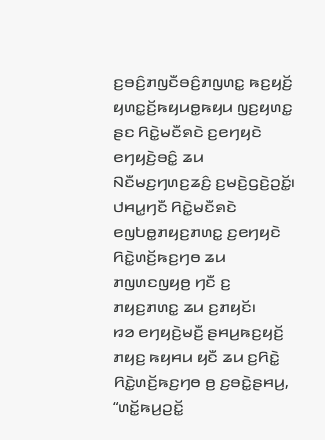ꤢ꤬ꤋꤢꤨ꤬ꤊꤜꤢꤪꤋꤢꤨ꤬ꤊꤜꤛꤢ꤭ ꤒꤢ꤬ꤟꤢꤩ꤬ ꤟꤛꤢ꤭ꤢꤩ꤬ꤒꤟꤣꤥ꤭ꤒꤟꤣ ꤜꤢ꤬ꤟꤛꤢ꤭ ꤔꤢ ꤖꤢꤧ꤭ꤗꤢꤪꤎꤢꤧ ꤢ꤬ꤕꤚꤟꤢꤧ ꤕꤚꤟꤢꤧ꤬ꤋꤢꤨ꤭ ꤘꤣ ꤡꤢꤪꤗꤢ꤬ꤚꤛꤢ꤬ꤘꤢꤨ꤬ ꤢ꤬ꤗꤢꤧ꤬ꤞꤢꤧ꤬ꤑꤢꤩ꤭꤯
ꤓꤌꤣ꤭ꤚꤢꤪ ꤖꤢꤧ꤭ꤗꤢꤪꤎꤢꤧ ꤕꤜꤝꤥ꤭ꤊꤟꤢ꤬ꤊꤛꤢ꤭ ꤢ꤬ꤕꤚꤟꤢꤧ ꤖꤢꤧ꤭ꤛꤢꤩ꤬ꤒꤢ꤬ꤚꤥ ꤘꤣ ꤊꤜꤛꤢꤜꤟꤥ꤬ ꤚꤢꤪ ꤢ꤬ ꤊꤟꤢ꤬ꤊꤛꤢ꤭ ꤘꤣ ꤢ꤬ꤊꤟꤢꤩ꤯
ꤙꤤ ꤕꤚꤟꤢꤧ꤬ꤗꤢꤪ꤬ ꤔꤌꤣ꤬ꤒꤢ꤬ꤟꤢꤩ꤬ ꤊꤟꤢ꤬ ꤒꤟꤌꤣ ꤟꤢꤪ ꤘꤣ ꤢ꤬ꤖꤢꤧ꤭ ꤖꤢꤧ꤭ꤛꤢꤩ꤬ꤒꤢ꤬ꤚꤥ ꤥ꤬ ꤢ꤬ꤋꤢꤧ꤭ꤔꤌꤣ꤬, “ꤛꤢꤩ꤭ꤒꤣ꤬ꤑꤢꤩ꤭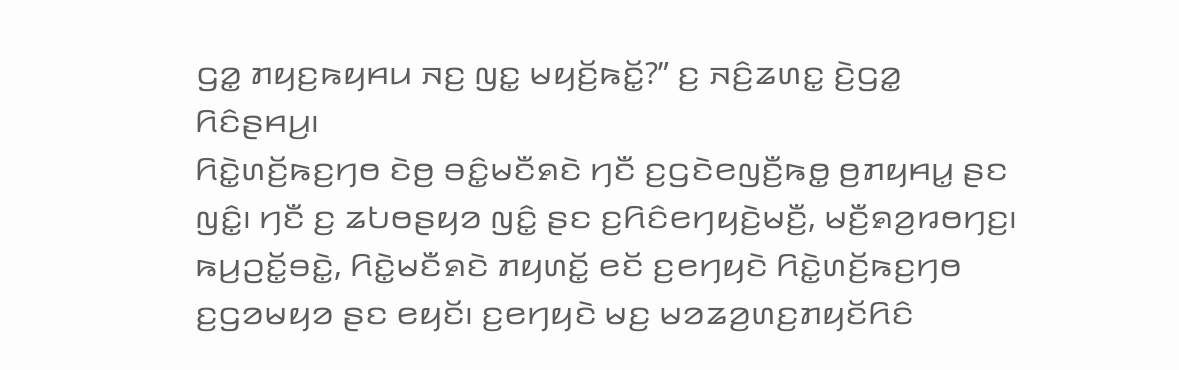ꤞꤤ꤭ ꤊꤟꤢ꤬ꤒꤟꤌꤣ ꤏꤢ꤬ ꤜꤢ꤭ ꤗꤟꤢꤩ꤬ꤒꤢꤩ꤭?” ꤢ꤬ ꤏꤢꤨ꤬ꤘꤛꤢ꤭ ꤢꤧ꤬ꤞꤤ꤭ ꤖꤢꤨꤔꤌꤣ꤬꤯
ꤖꤢꤧ꤭ꤛꤢꤩ꤬ꤒꤢ꤬ꤚꤥ ꤢꤧꤥ꤬ ꤋꤢꤨ꤭ꤗꤢꤪꤎꤢꤧ ꤚꤢꤪ ꤢ꤬ꤞꤢꤧꤕꤜꤢꤪ꤬ꤒꤥ꤭ ꤥ꤬ꤊꤟꤌꤣ꤭ ꤔꤢ ꤜꤢꤨ꤭꤯ ꤚꤢꤪ ꤢ꤬ ꤘꤝꤥꤔꤟꤤ ꤜꤢꤨ꤭ ꤔꤢ ꤢ꤬ꤖꤢꤨꤕꤚꤟꤢꤧ꤬ꤗꤢꤪ꤬, ꤗꤢꤪ꤬ꤎꤤ꤬ꤙꤥꤚꤢ꤬꤯
ꤒꤣ꤬ꤑꤢꤩ꤭ꤋꤢꤧ꤭, ꤖꤢꤧ꤭ꤗꤢꤪꤎꤢꤧ ꤊꤟꤛꤢꤩ꤭ ꤕꤢꤩ ꤢ꤬ꤕꤚꤟꤢꤧ ꤖꤢꤧ꤭ꤛꤢꤩ꤬ꤒꤢ꤬ꤚꤥ ꤢ꤬ꤞꤤꤗꤟꤤ ꤔꤢ ꤕꤟꤢꤩ꤯ ꤢ꤬ꤕꤚꤟꤢꤧ ꤗꤢ꤬ ꤗꤤꤘꤤ꤬ꤛꤢ꤬ꤊꤟꤢꤩꤖꤢꤨ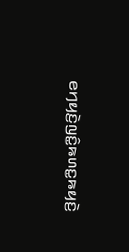ꤕꤚꤟꤢꤧ꤬ꤜꤢꤨ꤭ꤒꤛꤢ꤭ꤒꤟꤢꤧ꤬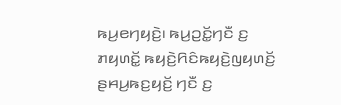ꤒꤣ꤬ꤕꤚꤟꤢꤧ꤬꤯ ꤒꤣ꤬ꤑꤢꤩ꤭ꤚꤢꤪ ꤢ꤬ ꤊꤟꤛꤢꤩ꤭ ꤒꤟꤢꤧ꤬ꤖꤢꤨꤒꤟꤢꤧ꤬ꤜꤟꤛꤢꤩ꤬ ꤔꤌꤣ꤬ꤒꤢ꤬ꤟꤢꤩ꤬ ꤚꤢꤪ ꤢ꤬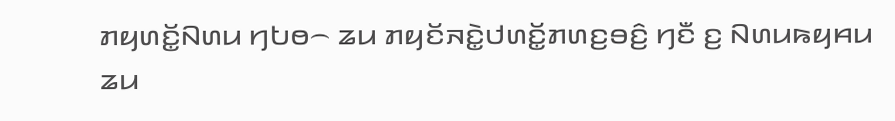ꤊꤟꤛꤢꤩ꤭ꤡꤛꤣ ꤚꤝꤥ꤮ ꤘꤣ ꤊꤟꤢꤩꤏꤢꤧ꤭ꤓꤛꤢꤩ꤭ꤊꤛꤢ꤬ꤋꤢꤨ꤬ ꤚꤢꤪ ꤢ꤬ ꤡꤛꤣꤒꤟꤌꤣ ꤘꤣ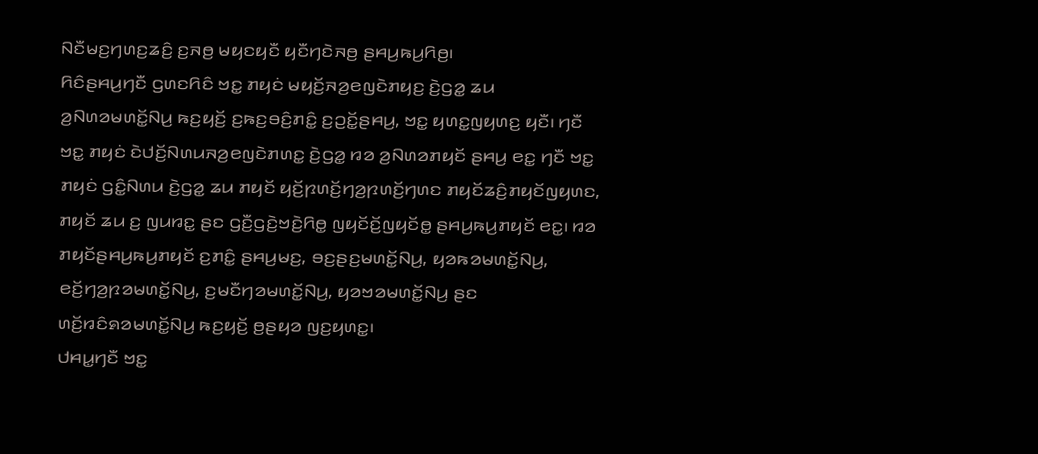ꤡꤢꤪꤗꤢ꤬ꤚꤛꤢ꤬ꤘꤢꤨ꤬ ꤢ꤬ꤏꤥ꤬ ꤗꤟꤢꤟꤢꤪ ꤟꤢꤪꤚꤢꤧꤏꤥ꤬ ꤔꤌꤣ꤬ꤒꤣ꤬ꤖꤥ꤬꤯
ꤖꤢꤨꤔꤌꤣ꤬ꤚꤢꤪ ꤞꤛꤢꤖꤢꤨ ꤠꤢ꤭ ꤊꤟꤢꤦ ꤗꤟꤢꤩ꤬ꤏꤤ꤬ꤕꤜꤢꤧꤊꤟꤢ꤬ ꤢꤧ꤬ꤞꤤ꤭ ꤘꤣ ꤤ꤬ꤡꤛꤤꤗꤛꤢꤩ꤭ꤡꤣ꤬ ꤒꤢ꤬ꤟꤢꤩ꤬ ꤢ꤬ꤒꤢ꤬ꤋꤢꤨ꤬ꤊꤢꤨ꤭ ꤢ꤬ꤑꤢꤩ꤭ꤔꤌꤣ꤬, ꤠꤢ꤭ ꤟꤛꤢ꤭ꤜꤟꤛꤢ꤬ ꤟꤢꤪ꤯ ꤚꤢꤪ ꤠꤢ꤭ ꤊꤟꤢꤦ ꤢꤧꤓꤢꤩ꤬ꤡꤛꤣꤏꤤ꤬ꤕꤜꤢꤧꤊꤛꤢ꤭ ꤢꤧ꤬ꤞꤤ꤭ ꤙꤤ ꤤ꤬ꤡꤛꤤꤊꤟꤢꤩ ꤔꤌꤣ꤬ ꤕꤢ꤭ ꤚꤢꤪ ꤠꤢ꤭ ꤊꤟꤢꤦ ꤞꤢꤨ꤭ꤡꤛꤣ ꤢꤧ꤬ꤞꤤ꤭ ꤘꤣ ꤊꤟꤢꤩ ꤟꤢꤩ꤬ꤐꤛꤢꤩ꤬ꤚꤤ꤬ꤐꤛꤢꤩ꤬ꤚꤛꤢ ꤊꤟꤢꤩꤘꤢꤨ꤬ꤊꤟꤢꤩꤜꤟꤛꤢ, ꤊꤟꤢꤩ ꤘꤣ ꤢ꤬ ꤜꤣꤙꤢ꤭ ꤔꤢ ꤞꤢꤪ꤬ꤞꤢꤧ꤬ꤠꤢꤧ꤬ꤖꤥ꤭ ꤜꤟꤢꤩꤢꤩ꤬ꤜꤟꤢꤩꤥ꤭ ꤔꤌꤣ꤬ꤒꤣ꤬ꤊꤟꤢꤩ ꤕꤢ꤭꤯ ꤙꤤ ꤊꤟꤢꤩꤔꤌꤣ꤬ꤒꤣ꤬ꤊꤟꤢꤩ ꤢ꤬ꤊꤢꤨ꤭ ꤔꤌꤣ꤬ꤗꤢ꤬, ꤋꤢ꤬ꤔꤢ꤬ꤗꤛꤢꤩ꤭ꤡꤣ꤬, ꤟꤤꤒꤤꤗꤛꤢꤩ꤭ꤡꤣ꤬, ꤕꤢꤩ꤬ꤚꤤ꤬ꤐꤤꤗꤛꤢꤩ꤭ꤡꤣ꤬, ꤢ꤬ꤗꤢꤪꤚꤤꤗꤛꤢꤩ꤭ꤡꤣ꤬, ꤟꤤꤠꤤꤗꤛꤢꤩ꤭ꤡꤣ꤬ ꤔꤢ ꤛꤢꤩ꤬ꤙꤢꤨꤎꤤꤗꤛꤢꤩ꤭ꤡꤣ꤬ ꤒꤢ꤬ꤟꤢꤩ꤬ ꤥ꤬ꤔꤟꤤ ꤜꤢ꤬ꤟꤛꤢ꤭꤯
ꤓꤌꤣ꤭ꤚꤢꤪ ꤠꤢ꤭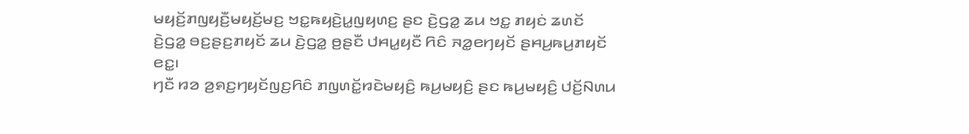ꤗꤟꤢꤩ꤬ꤊꤜꤟꤢꤪ꤬ꤗꤟꤢꤩ꤬ꤗꤢ꤬ ꤠꤢ꤭ꤒꤟꤢꤧ꤬ꤣ꤭ꤜꤟꤛꤢ꤬ ꤔꤢ ꤢꤧ꤬ꤞꤤ꤭ ꤘꤣ ꤠꤢ꤭ ꤊꤟꤢꤦ ꤘꤛꤢꤩ ꤢꤧ꤬ꤞꤤ꤭ ꤋꤢ꤬ꤔꤢ꤬ꤊꤟꤢꤩ ꤘꤣ ꤢꤧ꤬ꤞꤤ꤭ ꤥ꤬ꤔꤢꤪ ꤓꤌꤣ꤭ꤟꤢꤪ ꤖꤢꤨ ꤏꤤ꤭ꤕꤚꤟꤢꤩ ꤔꤌꤣ꤬ꤒꤣ꤬ꤊꤟꤢꤩ ꤕꤢ꤭꤯
ꤚꤢꤪ ꤙꤤ ꤤ꤬ꤎꤢ꤬ꤚꤟꤢꤩꤜꤢ꤬ꤖꤢꤨ ꤊꤜꤛꤢꤩ꤭ꤙꤢꤧꤗꤟꤢꤨ꤬ ꤒꤣ꤬ꤗꤟꤢꤨ꤬ ꤔꤢ ꤒꤣ꤬ꤗꤟꤢꤨ꤬ ꤓꤢꤩ꤬ꤡꤛꤣ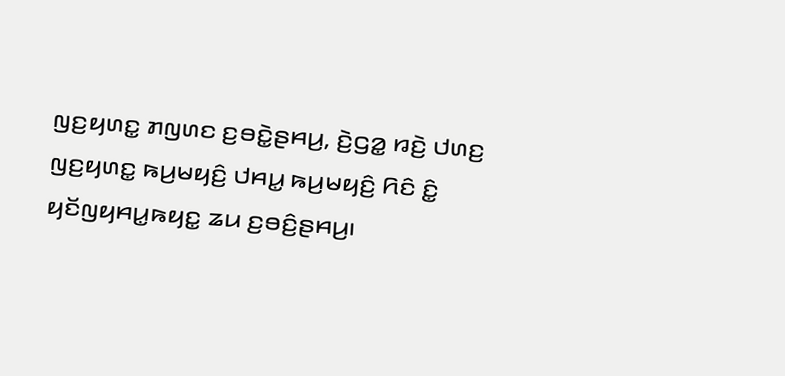ꤜꤢ꤬ꤟꤛꤢ꤭ ꤊꤜꤛꤢ ꤢ꤬ꤋꤢꤧ꤭ꤔꤌꤣ꤬, ꤢꤧ꤬ꤞꤤ꤭ ꤙꤢꤧ꤬ ꤓꤛꤢ꤬ ꤜꤢ꤬ꤟꤛꤢ꤭ ꤒꤣ꤬ꤗꤟꤢꤨ꤬ ꤓꤌꤣ꤭ ꤒꤣ꤬ꤗꤟꤢꤨ꤬ ꤖꤢꤨ ꤢꤨ꤭ ꤟꤢꤩꤜꤟꤌꤣ꤭ꤒꤟꤢ꤭ ꤘꤣ ꤢ꤬ꤋꤢꤨ꤬ꤔꤌꤣ꤬꤯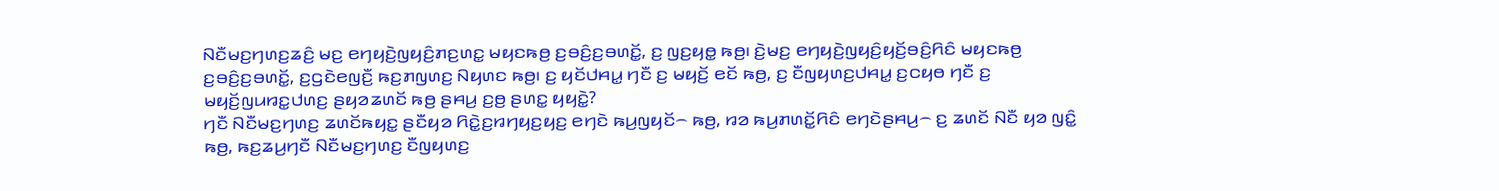ꤡꤢꤪꤗꤢ꤬ꤚꤛꤢ꤬ꤘꤢꤨ꤬ ꤗꤢ꤬ ꤕꤚꤟꤢꤧ꤬ꤜꤟꤢꤨ꤬ꤊꤢ꤬ꤛꤢ꤭ ꤗꤟꤢꤒꤥ꤬ ꤢ꤬ꤋꤢꤨ꤬ꤢ꤬ꤋꤛꤢꤩ꤭, ꤢ꤬ ꤜꤢ꤬ꤟꤥ꤭ ꤒꤥ꤬꤯ ꤢꤧ꤬ꤗꤢ꤬ ꤕꤚꤟꤢꤧ꤬ꤜꤟꤢꤨ꤬ꤟꤢꤩ꤬ꤋꤢꤨ꤬ꤖꤢꤨ ꤗꤟꤢꤒꤥ꤬ ꤢ꤬ꤋꤢꤨ꤬ꤢ꤬ꤋꤛꤢꤩ꤭, ꤢ꤬ꤞꤢꤧꤕꤜꤢꤪ꤬ ꤒꤢ꤬ꤊꤜꤛꤢ꤬ ꤡꤟꤛꤢ ꤒꤥ꤬꤯ ꤢ꤬ ꤟꤢꤩꤓꤌꤣ꤭ ꤚꤢꤪ ꤢ꤬ ꤗꤟꤢꤩ꤬ ꤕꤢꤩ ꤒꤥ꤬, ꤢ꤬ ꤢꤪꤜꤟꤛꤢ꤬ꤓꤌꤣ꤭ ꤢ꤬ꤍꤟꤥ ꤚꤢꤪ ꤢ꤬ ꤗꤟꤢꤩ꤬ꤜꤣꤙꤢ꤭ꤓꤛꤢ꤬ ꤔꤟꤤꤘꤛꤢꤩ ꤒꤥ꤬ ꤔꤌꤣ꤬ ꤢ꤬ꤥ꤬ ꤔꤛꤢ꤭ ꤟꤟꤢꤧ꤭?
ꤚꤢꤪ ꤡꤢꤪꤗꤢ꤬ꤚꤛꤢ꤬ ꤘꤛꤢꤩꤒꤟꤢ꤭ ꤔꤢꤪꤟꤤ ꤖꤢꤧ꤭ꤢ꤬ꤙꤚꤟꤢ꤬ꤟꤢ꤬ ꤕꤚꤢꤧ ꤒꤣ꤬ꤜꤟꤢꤩ꤮ ꤒꤥ꤬, ꤙꤤ ꤒꤣ꤬ꤊꤛꤢꤩ꤭ꤖꤢꤨ ꤕꤚꤢꤧꤔꤌꤣ꤬꤮ ꤢ꤬ ꤘꤛꤢꤩ ꤡꤢꤪ ꤟꤤ ꤜꤢꤨ꤭ ꤒꤥ꤬, ꤒꤢ꤬ꤘꤣ꤬ꤚꤢꤪ ꤡꤢꤪꤗꤢ꤬ꤚꤛꤢ꤬ ꤢꤪꤜꤟꤛꤢ꤬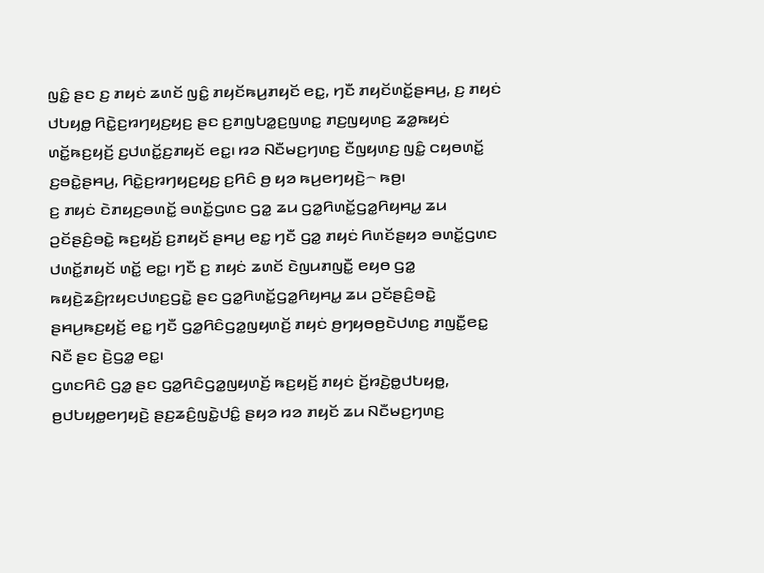ꤜꤢꤨ꤭ ꤔꤢ ꤢ꤬ ꤊꤟꤢꤦ ꤘꤛꤢꤩ ꤜꤢꤨ꤭ ꤊꤟꤢꤩꤒꤣ꤬ꤊꤟꤢꤩ ꤕꤢ꤭, ꤚꤢꤪ ꤊꤟꤢꤩꤛꤢꤩ꤭ꤔꤌꤣ꤬, ꤢ꤬ ꤊꤟꤢꤦ ꤓꤝꤟꤥ꤭ ꤖꤢꤧ꤭ꤢ꤬ꤙꤚꤟꤢ꤬ꤟꤢ꤬ ꤔꤢ ꤢ꤬ꤊꤜꤝꤤ꤭ꤢ꤬ꤜꤛꤢ꤭ ꤊꤢ꤬ꤜꤟꤛꤢ꤬ ꤘꤤ꤭ꤒꤟꤢꤦ ꤛꤢꤩ꤭ꤒꤢ꤬ꤟꤢꤩ꤬ ꤢ꤬ꤓꤛꤢꤩ꤭ꤢ꤬ꤊꤟꤢꤩ ꤕꤢ꤭꤯ ꤙꤤ ꤡꤢꤪꤗꤢ꤬ꤚꤛꤢ꤬ ꤢꤪꤜꤟꤛꤢ꤬ ꤜꤢꤨ꤭ ꤍꤟꤥꤛꤢꤩ꤭ ꤢ꤬ꤋꤢꤧ꤭ꤔꤌꤣ꤬, ꤖꤢꤧ꤭ꤢ꤬ꤙꤚꤟꤢ꤬ꤟꤢ꤬ ꤢ꤬ꤖꤢꤨ ꤥ꤬ ꤟꤤ ꤒꤣ꤬ꤕꤚꤟꤢꤧ꤬꤮ ꤒꤥ꤬꤯
ꤢ꤬ ꤊꤟꤢꤦ ꤢꤧꤊꤟꤢ꤬ꤋꤛꤢꤩ꤭ ꤋꤛꤢꤩ꤭ꤞꤛꤢ ꤞꤤ꤭ ꤘꤣ ꤞꤤ꤭ꤖꤛꤢꤩ꤭ꤞꤤ꤭ꤖꤟꤌꤣ꤭ ꤘꤣ ꤑꤢꤩꤔꤢꤨ꤬ꤋꤢꤧ꤭ ꤒꤢ꤬ꤟꤢꤩ꤬ ꤢ꤬ꤊꤟꤢꤩ ꤔꤌꤣ꤬ ꤕꤢ꤭ ꤚꤢꤪ ꤞꤤ꤭ ꤊꤟꤢꤦ ꤖꤛꤢꤩꤔꤟꤤ ꤋꤛꤢꤩ꤭ꤞꤛꤢ ꤓꤛꤢꤩ꤭ꤊꤟꤢꤩ ꤛꤢꤩ꤭ ꤕꤢ꤭꤯ ꤚꤢꤪ ꤢ꤬ ꤊꤟꤢꤦ ꤘꤛꤢꤩ ꤢꤧꤜꤣꤊꤜꤢꤪ꤭ ꤕꤟꤥ ꤞꤤ꤭ ꤒꤟꤢꤧ꤬ꤘꤢꤨ꤬ꤐꤟꤢꤓꤛꤢ꤬ꤞꤢꤧ꤭ ꤔꤢ ꤞꤤ꤭ꤖꤛꤢꤩ꤭ꤞꤤ꤭ꤖꤟꤌꤣ꤭ ꤘꤣ ꤑꤢꤩꤔꤢꤨ꤬ꤋꤢꤧ꤭ ꤔꤌꤣ꤬ꤒꤢ꤬ꤟꤢꤩ꤬ ꤕꤢ꤭ ꤚꤢꤪ ꤞꤤ꤭ꤖꤢꤨꤞꤤ꤭ꤜꤟꤛꤢꤩ꤬ ꤊꤟꤢꤦ ꤥ꤬ꤚꤟꤥꤥ꤬ꤢꤧꤓꤛꤢ꤬ ꤊꤜꤢꤪ꤭ꤕꤢ꤭ ꤡꤢꤪ ꤔꤢ ꤢꤧ꤬ꤞꤤ꤭ ꤕꤢ꤭꤯
ꤞꤛꤢꤖꤢꤨ ꤞꤤ꤭ ꤔꤢ ꤞꤤ꤭ꤖꤢꤨꤞꤤ꤭ꤜꤟꤛꤢꤩ꤬ ꤒꤢ꤬ꤟꤢꤩ꤬ ꤊꤟꤢꤦ ꤢꤩ꤬ꤙꤢꤧ꤬ꤥ꤭ꤓꤝꤟꤥ꤭, ꤥ꤬ꤓꤝꤟꤥ꤭ꤕꤚꤟꤢꤧ꤬ ꤔꤢ꤬ꤘꤢꤨ꤬ꤜꤢꤧ꤭ꤓꤢꤨ꤭ ꤔꤟꤤ ꤙꤤ ꤊꤟꤢꤩ ꤘꤣ ꤡꤢꤪꤗꤢ꤬ꤚꤛꤢ꤬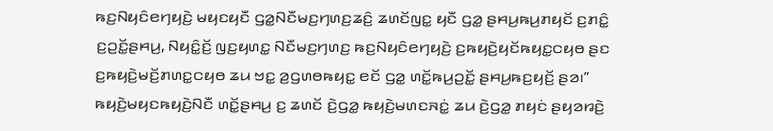ꤒꤢ꤬ꤡꤟꤢꤨꤕꤚꤟꤢꤧ꤬ ꤗꤟꤢꤟꤢꤪ ꤞꤤ꤭ꤡꤢꤪꤗꤢ꤬ꤚꤛꤢ꤬ꤘꤢꤨ꤬ ꤘꤛꤢꤩꤜꤢ꤭ ꤟꤢꤪ ꤞꤤ꤭ ꤔꤌꤣ꤬ꤒꤣ꤬ꤊꤟꤢꤩ ꤢ꤬ꤊꤢꤨ꤭ ꤢ꤬ꤑꤢꤩ꤭ꤔꤌꤣ꤬, ꤡꤟꤢꤨ꤭ꤢꤩ꤬ ꤜꤢ꤬ꤟꤛꤢ꤭ ꤡꤢꤪꤗꤢ꤬ꤚꤛꤢ꤬ ꤒꤢ꤬ꤡꤟꤢꤨꤕꤚꤟꤢꤧ꤬ ꤢ꤬ꤒꤟꤢꤧ꤬ꤟꤢꤩꤒꤟꤢ꤭ꤍꤟꤥ ꤔꤢ ꤢ꤬ꤒꤟꤢꤧ꤬ꤗꤢꤩ꤬ꤊꤛꤢ꤭ꤍꤟꤥ ꤘꤣ ꤠꤢ꤭ ꤤ꤬ꤞꤛꤥꤒꤟꤢ꤭ ꤕꤢꤩ ꤞꤤ꤭ ꤛꤢꤩ꤭ꤒꤣ꤬ꤑꤢꤩ꤭ ꤔꤌꤣ꤬ꤒꤢ꤬ꤟꤢꤩ꤬ ꤔꤤ꤯”
ꤒꤟꤢꤧ꤬ꤗꤟꤢꤒꤟꤢꤧ꤬ꤡꤢꤪ ꤛꤢꤩ꤭ꤔꤌꤣ꤬ ꤢ꤬ ꤘꤛꤢꤩ ꤢꤧ꤬ꤞꤤ꤭ ꤒꤟꤢꤧ꤬ꤗꤛꤢꤏꤢꤦ꤭ ꤘꤣ ꤢꤧ꤬ꤞꤤ꤭ ꤊꤟꤢꤦ ꤔꤟꤤꤙꤢꤧ꤬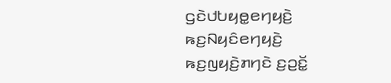ꤞꤢꤧꤓꤝꤟꤥ꤭ꤕꤚꤟꤢꤧ꤬ ꤒꤢ꤬ꤡꤟꤢꤨꤕꤚꤟꤢꤧ꤬ ꤒꤢ꤬ꤜꤟꤢꤧ꤬ꤊꤚꤢꤧ ꤢ꤬ꤑꤢꤩ꤭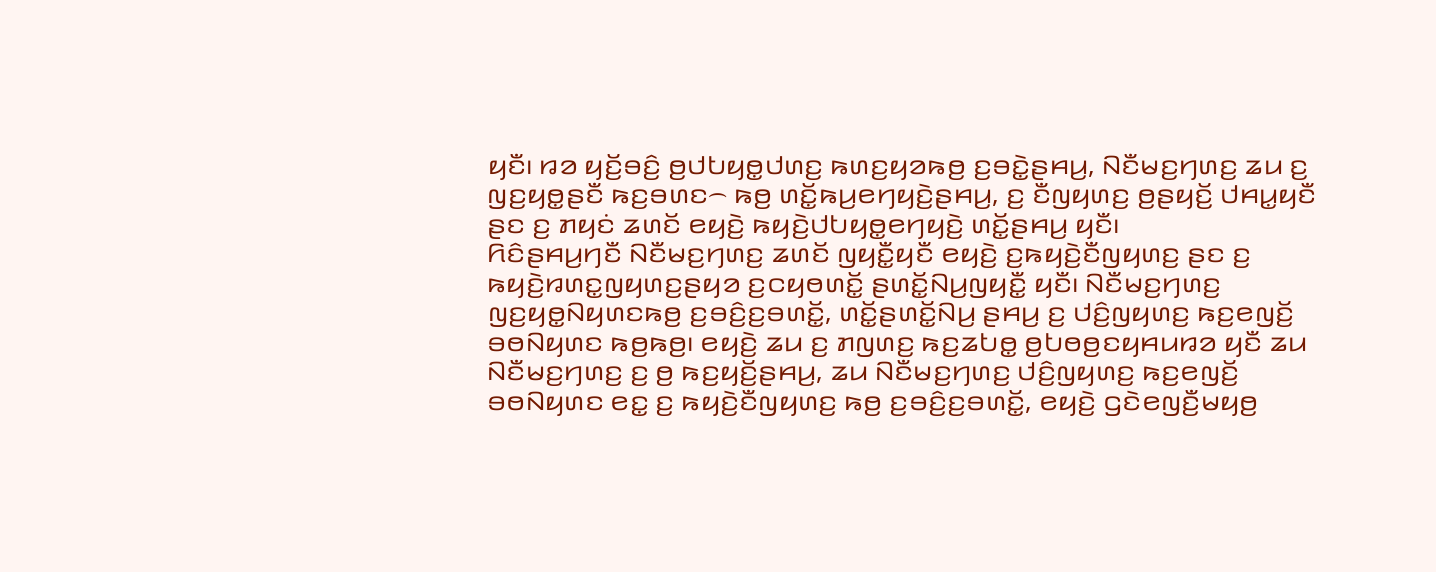ꤟꤢꤪ꤯ ꤙꤤ ꤟꤢꤩ꤬ꤋꤢꤨ꤬ ꤥ꤬ꤓꤝꤟꤥ꤭ꤓꤛꤢ꤬ ꤒꤛꤢ꤬ꤟꤤꤒꤥ꤬ ꤢ꤬ꤋꤢꤧ꤭ꤔꤌꤣ꤬, ꤡꤢꤪꤗꤢ꤬ꤚꤛꤢ꤬ ꤘꤣ ꤢ꤬ ꤜꤢ꤬ꤟꤥ꤭ꤔꤢꤪ ꤒꤢ꤬ꤋꤛꤢ꤮ ꤒꤥ꤬ ꤛꤢꤩ꤭ꤒꤣ꤬ꤕꤚꤟꤢꤧ꤬ꤔꤌꤣ꤬, ꤢ꤬ ꤢꤪꤜꤟꤛꤢ꤬ ꤥ꤬ꤔꤟꤢꤩ꤬ ꤓꤌꤣ꤭ꤟꤢꤪ ꤔꤢ ꤢ꤬ ꤊꤟꤢꤦ ꤘꤛꤢꤩ ꤕꤟꤢꤧ꤬ ꤒꤟꤢꤧ꤬ꤓꤝꤟꤥ꤭ꤕꤚꤟꤢꤧ꤬ ꤛꤢꤩ꤭ꤔꤌꤣ꤬ ꤟꤢꤪ꤯
ꤖꤢꤨꤔꤌꤣ꤬ꤚꤢꤪ ꤡꤢꤪꤗꤢ꤬ꤚꤛꤢ꤬ ꤘꤛꤢꤩ ꤜꤟꤢꤪ꤭ꤟꤢꤪ ꤕꤟꤢꤧ꤬ ꤢ꤬ꤒꤟꤢꤧ꤬ꤢꤪꤜꤟꤛꤢ꤬ ꤔꤢ ꤢ꤬ ꤒꤟꤢꤧ꤬ꤙꤛꤢ꤭ꤜꤟꤛꤢ꤬ꤔꤟꤤ ꤢ꤬ꤍꤟꤥꤛꤢꤩ꤭ ꤔꤛꤢꤩ꤭ꤡꤣ꤬ꤜꤟꤢꤪ꤭ ꤟꤢꤪ꤯ ꤡꤢꤪꤗꤢ꤬ꤚꤛꤢ꤬ ꤜꤢ꤬ꤟꤥ꤭ꤡꤟꤛꤢꤒꤥ꤬ ꤢ꤬ꤋꤢꤨ꤬ꤢ꤬ꤋꤛꤢꤩ꤭, ꤛꤢꤩ꤭ꤔꤛꤢꤩ꤭ꤡꤣ꤬ ꤔꤌꤣ꤬ ꤢ꤬ ꤓꤢꤨ꤬ꤜꤟꤛꤢ꤬ ꤒꤢ꤬ꤕꤜꤢꤩ꤬ ꤋꤥꤡꤟꤛꤢ ꤒꤥ꤬ꤒꤥ꤬꤯ ꤕꤟꤢꤧ꤬ ꤘꤣ ꤢ꤬ ꤊꤜꤛꤢ꤬ ꤒꤢ꤬ꤘꤝꤥ꤭ ꤥ꤬ꤝꤥꤥ꤬ꤢꤟꤌꤣꤙꤤ ꤟꤢꤪ ꤘꤣ ꤡꤢꤪꤗꤢ꤬ꤚꤛꤢ꤬ ꤢ꤬ ꤥ꤬ ꤒꤢ꤬ꤟꤢꤩ꤬ꤔꤌꤣ꤬, ꤘꤣ ꤡꤢꤪꤗꤢ꤬ꤚꤛꤢ꤬ ꤓꤢꤨ꤬ꤜꤟꤛꤢ꤬ ꤒꤢ꤬ꤕꤜꤢꤩ꤬ ꤋꤥꤡꤟꤛꤢ ꤕꤢ꤭ ꤢ꤬ ꤒꤟꤢꤧ꤬ꤢꤪꤜꤟꤛꤢ꤬ ꤒꤥ꤬ ꤢ꤬ꤋꤢꤨ꤬ꤢ꤬ꤋꤛꤢꤩ꤭, ꤕꤟꤢꤧ꤬ ꤞꤢꤧꤕꤜꤢꤪ꤬ꤗꤟꤥ꤬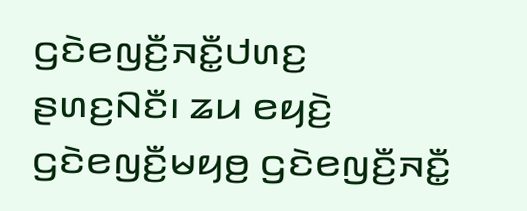ꤞꤢꤧꤕꤜꤢꤪ꤬ꤏꤢꤪ꤭ꤓꤛꤢ꤬ ꤔꤛꤢ꤬ꤡꤢꤪ꤯ ꤘꤣ ꤕꤟꤢꤧ꤬ ꤞꤢꤧꤕꤜꤢꤪ꤬ꤗꤟꤥ꤬ ꤞꤢꤧꤕꤜꤢꤪ꤬ꤏꤢꤪ꤭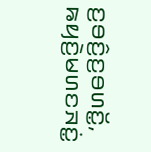ꤢ꤬ꤋꤢꤨ꤬ꤢ꤬ꤋꤛꤢꤩ꤭, ꤒꤟꤢꤧ꤬ꤗꤛꤢꤏꤢꤦ꤭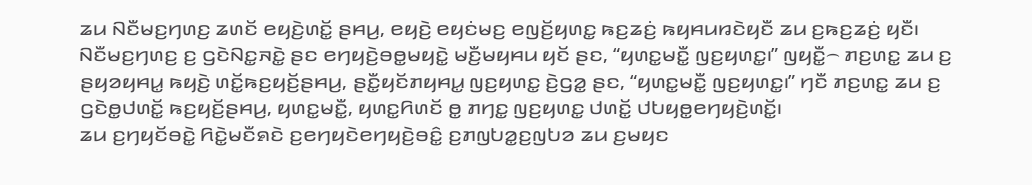ꤘꤣ ꤡꤢꤪꤗꤢ꤬ꤚꤛꤢ꤬ ꤘꤛꤢꤩ ꤕꤟꤢꤧ꤬ꤛꤢꤩ꤭ ꤔꤌꤣ꤬, ꤕꤟꤢꤧ꤬ ꤕꤟꤢꤦꤗꤢ꤬ ꤕꤜꤢꤩ꤬ꤟꤛꤢ꤭ ꤒꤢ꤬ꤘꤢꤦ꤬ ꤒꤟꤌꤣꤙꤢꤧꤟꤢꤪ ꤘꤣ ꤢ꤬ꤒꤢ꤬ꤘꤢꤦ꤬ ꤟꤢꤪ꤯
ꤡꤢꤪꤗꤢ꤬ꤚꤛꤢ꤬ ꤢ꤬ ꤞꤢꤧꤡꤢ꤭ꤏꤢꤧ꤭ ꤔꤢ ꤕꤚꤟꤢꤧ꤬ꤋꤥ꤭ꤗꤟꤢꤧ꤭ ꤗꤢꤪ꤬ꤗꤟꤌꤣ ꤟꤢꤩ ꤔꤢ, “ꤟꤛꤢ꤭ꤗꤢꤪ꤭ ꤜꤢ꤬ꤟꤛꤢ꤭꤯” ꤜꤟꤢꤪ꤭꤮ ꤊꤢ꤬ꤛꤢ꤭ ꤘꤣ ꤢ꤬ ꤔꤟꤤꤟꤌꤣ꤭ ꤒꤟꤢꤧ꤬ ꤛꤢꤩ꤭ꤒꤢ꤬ꤟꤢꤩ꤬ꤔꤌꤣ꤬, ꤔꤢꤪ꤭ꤟꤢꤩꤊꤟꤌꤣ꤭ ꤜꤢ꤬ꤟꤛꤢ꤭ ꤢꤧ꤬ꤞꤤ꤭ ꤔꤢ, “ꤟꤛꤢ꤭ꤗꤢꤪ꤭ ꤜꤢ꤬ꤟꤛꤢ꤭꤯” ꤚꤢꤪ ꤊꤢ꤬ꤛꤢ꤭ ꤘꤣ ꤢ꤬ ꤞꤢꤧꤥ꤭ꤓꤛꤢꤩ꤭ ꤒꤢ꤬ꤟꤢꤩ꤬ꤔꤌꤣ꤬, ꤟꤛꤢ꤭ꤗꤢꤪ꤭, ꤟꤛꤢ꤭ꤖꤛꤢꤩ ꤥ꤭ ꤊꤚꤢ꤭ ꤜꤢ꤬ꤟꤛꤢ꤭ ꤓꤛꤢꤩ꤭ ꤓꤝꤟꤥ꤭ꤕꤚꤟꤢꤧ꤬ꤛꤢꤩ꤭꤯
ꤘꤣ ꤢ꤬ꤚꤟꤢꤩꤋꤢꤧ꤭ ꤖꤢꤧ꤭ꤗꤢꤪꤎꤢꤧ ꤢ꤬ꤕꤚꤟꤢꤧꤕꤚꤟꤢꤧ꤬ꤋꤢꤨ꤭ ꤢ꤬ꤊꤜꤝꤤ꤭ꤢ꤬ꤜꤝꤤ ꤘꤣ ꤢ꤬ꤗꤟꤢ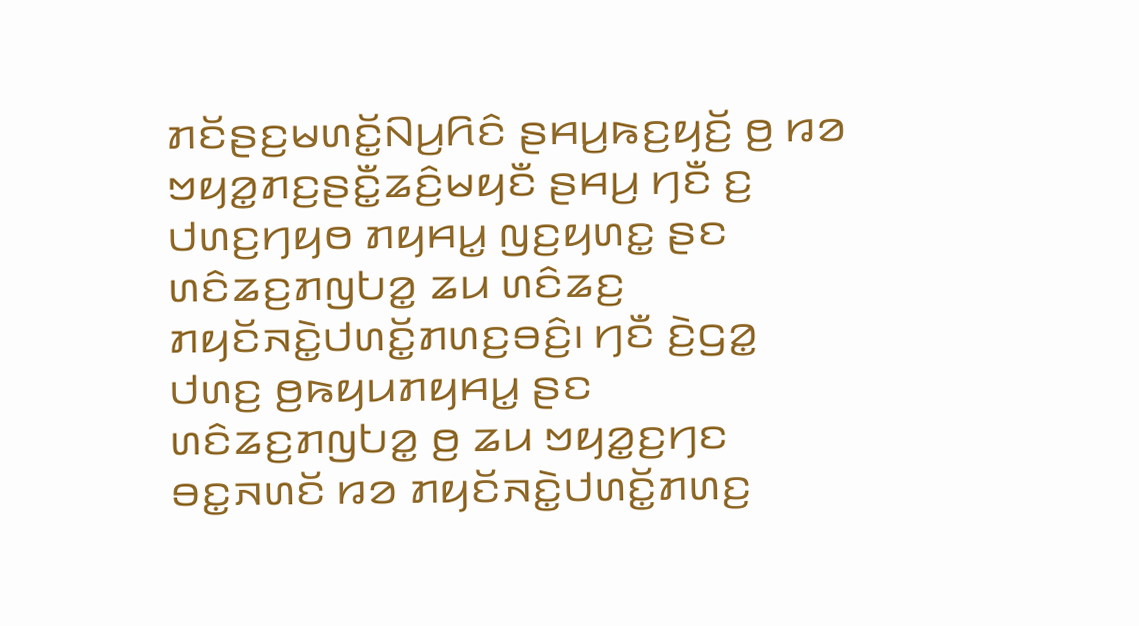ꤊꤢꤩꤔꤢ꤬ꤗꤛꤢꤩ꤭ꤡꤣ꤬ꤖꤢꤨ ꤔꤌꤣ꤬ꤒꤢ꤬ꤟꤢꤩ꤬ ꤥ꤬ ꤙꤤ ꤠꤟꤤ꤭ꤊꤢ꤬ꤔꤢꤪ꤭ꤘꤢꤨ꤬ꤗꤟꤢꤪ ꤔꤌꤣ꤬ ꤚꤢꤪ ꤢ꤬ ꤓꤛꤢ꤬ꤚꤟꤥ ꤊꤟꤌꤣ꤭ ꤜꤢ꤬ꤟꤛꤢ꤭ ꤔꤢ ꤛꤢꤨꤘꤢ꤬ꤊꤜꤝꤤ꤭ ꤘꤣ ꤛꤢꤨꤘꤢ꤬ ꤊꤟꤢꤩꤏꤢꤧ꤭ꤓꤛꤢꤩ꤭ꤊꤛꤢ꤬ꤋꤢꤨ꤬꤯ ꤚꤢꤪ ꤢꤧ꤬ꤞꤤ꤭ ꤓꤛꤢ꤬ ꤥ꤬ꤒꤟꤣꤊꤟꤌꤣ꤭ ꤔꤢ ꤛꤢꤨꤘꤢ꤬ꤊꤜꤝꤤ꤭ ꤥ꤬ ꤘꤣ ꤠꤟꤤ꤭ꤢ꤬ꤚꤢ ꤋꤢ꤭ꤏꤛꤢꤩ ꤙꤤ ꤊꤟꤢꤩꤏꤢꤧ꤭ꤓꤛꤢꤩ꤭ꤊꤛꤢ꤬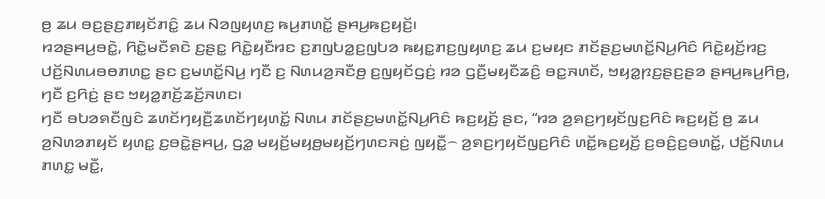ꤥ꤬ ꤘꤣ ꤋꤢ꤬ꤔꤢ꤬ꤊꤟꤢꤩꤊꤢꤨ꤭ ꤘꤣ ꤡꤤꤜꤟꤛꤢ꤬ ꤒꤣ꤬ꤊꤛꤢꤩ꤭ ꤔꤌꤣ꤬ꤒꤢ꤬ꤟꤢꤩ꤬꤯
ꤙꤤꤔꤌꤣ꤬ꤋꤢꤧ꤭, ꤖꤢꤧ꤭ꤗꤢꤪꤎꤢꤧ ꤢ꤬ꤔꤢ꤭ ꤖꤢꤧ꤭ꤟꤢꤪꤙꤢ ꤢ꤬ꤊꤜꤝꤤ꤭ꤢ꤬ꤜꤝꤤ ꤒꤟꤢ꤭ꤊꤢ꤬ꤜꤟꤛꤢ꤬ ꤘꤣ ꤢ꤬ꤗꤟꤢ ꤊꤢꤩꤔꤢ꤬ꤗꤛꤢꤩ꤭ꤡꤣ꤬ꤖꤢꤨ ꤖꤢꤧ꤭ꤟꤢꤩ꤬ꤙꤢ꤬ ꤓꤢꤩ꤬ꤡꤛꤣꤋꤥꤊꤛꤢ꤭ ꤔꤢ ꤢ꤬ꤗꤛꤢꤩ꤭ꤡꤣ꤬ ꤚꤢꤪ ꤢ꤬ ꤡꤛꤣꤤ꤬ꤏꤢꤪꤥ꤬ ꤢ꤬ꤜꤟꤢꤩꤞꤢꤦ꤬ ꤙꤤ ꤞꤢꤪ꤬ꤗꤟꤢꤪꤘꤢꤨ꤬ ꤋꤢ꤭ꤏꤛꤢꤩ, ꤠꤟꤤ꤭ꤐꤢ꤬ꤔꤢ꤬ꤔꤤ ꤔꤌꤣ꤬ꤒꤣ꤬ꤖꤥ꤬, ꤚꤢꤪ ꤢ꤬ꤖꤢꤦ꤬ ꤔꤢ ꤠꤟꤤ꤭ꤊꤢꤩ꤬ꤘꤢꤩ꤬ꤏꤛꤢ꤯
ꤚꤢꤪ ꤋꤝꤤꤎꤢꤪꤜꤢꤨ ꤘꤛꤢꤩꤚꤟꤢꤪ꤬ꤘꤛꤢꤩꤚꤟꤛꤢꤩ꤭ ꤡꤛꤣ ꤊꤢꤩꤔꤢ꤬ꤗꤛꤢꤩ꤭ꤡꤣ꤬ꤖꤢꤨ ꤒꤢ꤬ꤟꤢꤩ꤬ ꤔꤢ, “ꤙꤤ ꤤ꤬ꤎꤢ꤬ꤚꤟꤢꤩꤜꤢ꤬ꤖꤢꤨ ꤒꤢ꤬ꤟꤢꤩ꤬ ꤥ꤬ ꤘꤣ ꤤ꤬ꤡꤛꤤꤊꤟꤢꤩ ꤟꤛꤢ꤭ ꤢ꤬ꤋꤢꤧ꤭ꤔꤌꤣ꤬, ꤞꤤ꤭ ꤗꤟꤢꤩ꤬ꤗꤟꤥ꤬ꤗꤟꤢꤩ꤬ꤚꤛꤢꤏꤢꤦ꤬ ꤜꤟꤢꤪ꤭꤮ ꤤ꤬ꤎꤢ꤬ꤚꤟꤢꤩꤜꤢ꤬ꤖꤢꤨ ꤛꤢꤩ꤭ꤒꤢ꤬ꤟꤢꤩ꤬ ꤢ꤬ꤋꤢꤨ꤬ꤢ꤬ꤋꤛꤢꤩ꤭, ꤓꤢꤩ꤬ꤡꤛꤣ ꤊꤛꤢ꤭ ꤗꤢꤪ꤭,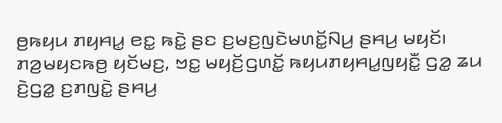ꤥ꤬ꤒꤟꤣ ꤊꤟꤌꤣ꤭ ꤕꤢ꤭ ꤒꤢꤧ꤭ ꤔꤢ ꤢ꤬ꤗꤢ꤬ꤜꤢꤧꤗꤛꤢꤩ꤭ꤡꤣ꤬ ꤔꤌꤣ꤬ ꤗꤟꤢꤩ꤯ ꤊꤤ꤬ꤗꤟꤢꤒꤥ꤬ ꤟꤢꤩꤗꤢ꤬, ꤠꤢ꤭ ꤗꤟꤢꤩ꤬ꤞꤛꤢꤩ꤭ ꤒꤟꤣꤊꤟꤌꤣ꤭ꤜꤟꤢꤪ꤭ ꤞꤤ꤭ ꤘꤣ ꤢꤧ꤬ꤞꤤ꤭ ꤢ꤬ꤊꤜꤢꤧ꤭ ꤔꤌꤣ꤬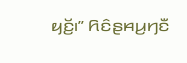ꤟꤢꤩ꤬꤯” ꤖꤢꤨꤔꤌꤣ꤬ꤚꤢꤪ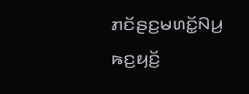ꤊꤢꤩꤔꤢ꤬ꤗꤛꤢꤩ꤭ꤡꤣ꤬ ꤒꤢ꤬ꤟꤢꤩ꤬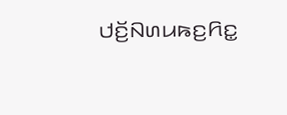ꤓꤢꤩ꤬ꤡꤛꤣꤒꤢ꤬ꤖꤢ꤭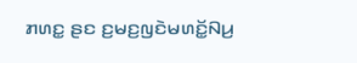ꤊꤛꤢ꤭ ꤔꤢ ꤢ꤬ꤗꤢ꤬ꤜꤢꤧꤗꤛꤢꤩ꤭ꤡꤣ꤬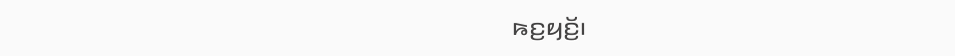ꤒꤢ꤬ꤟꤢꤩ꤬꤯